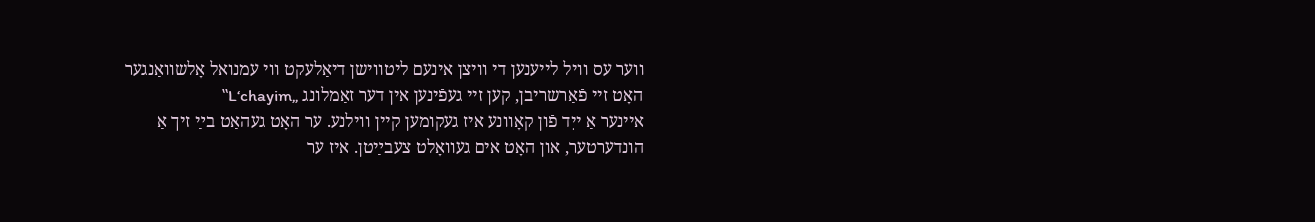ווער עס וויל לייענען די וויצן אינעם ליטווישן דיאַלעקט ווי עמנואל אָלשוואַנגער האָט זיי פֿאַרשריבן, קען זיי געפֿינען אין דער זאַמלונג „L‘chayim‟
איינער אַ ייִד פֿון קאָוונע איז געקומען קיין ווילנע. ער האָט געהאַט בײַ זיך אַ הונדערטער, און האָט אים געוואָלט צעבײַטן. איז ער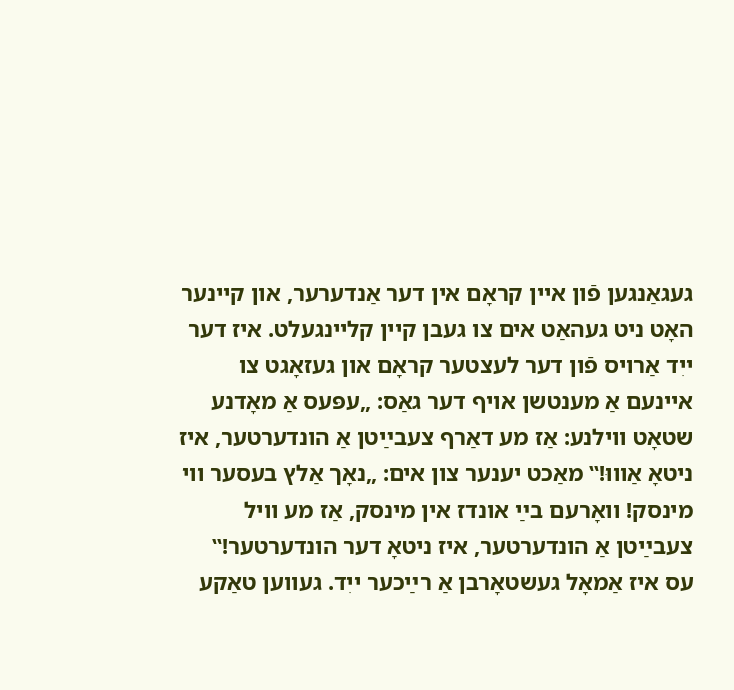געגאַנגען פֿון איין קראָם אין דער אַנדערער, און קיינער האָט ניט געהאַט אים צו געבן קיין קליינגעלט. איז דער ייִד אַרויס פֿון דער לעצטער קראָם און געזאָגט צו איינעם אַ מענטשן אויף דער גאַס: „עפּעס אַ מאָדנע שטאָט ווילנע: אַז מע דאַרף צעבײַטן אַ הונדערטער, איז ניטאָ אַוווּ!‟ מאַכט יענער צון אים: „נאָך אַלץ בעסער ווי מינסק! וואָרעם בײַ אונדז אין מינסק, אַז מע וויל צעבײַטן אַ הונדערטער, איז ניטאָ דער הונדערטער!‟
עס איז אַמאָל געשטאָרבן אַ רײַכער ייִד. געווען טאַקע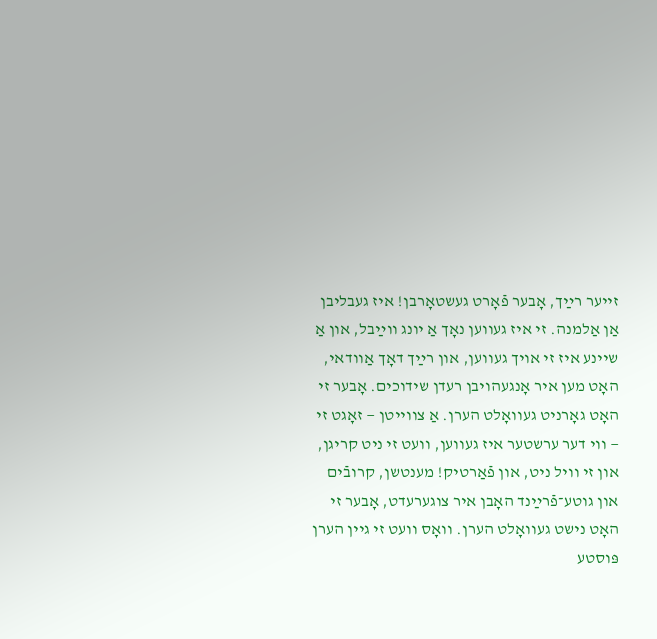זייער רײַך, אָבער פֿאָרט געשטאָרבן! איז געבליבן אַן אַלמנה. זי איז געווען נאָך אַ יונג ווײַבל, און אַ שיינע איז זי אויך געווען, און רײַך דאָך אַוודאי, האָט מען איר אָנגעהויבן רעדן שידוכים. אָבער זי האָט גאָרניט געוואָלט הערן. אַ צווייטן — זאָגט זי — ווי דער ערשטער איז געווען, וועט זי ניט קריגן, און זי וויל ניט, און פֿאַרטיק! מענטשן, קרובֿים און גוטע־פֿרײַנד האָבן איר צוגערעדט, אָבער זי האָט נישט געוואָלט הערן. וואָס וועט זי גיין הערן פּוסטע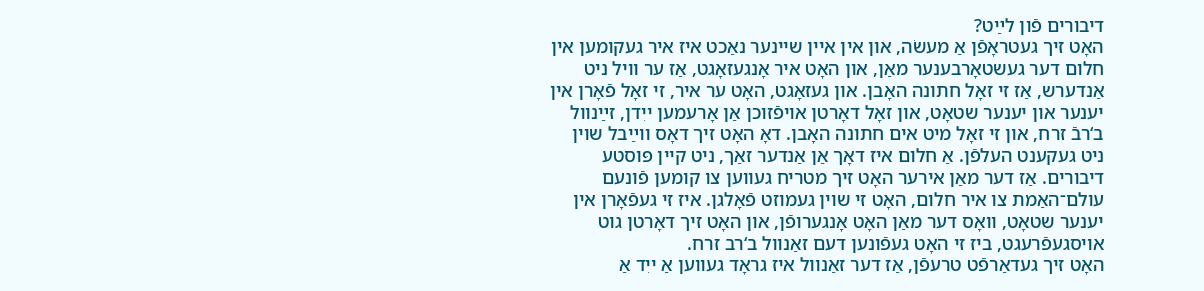דיבורים פֿון לײַט?
האָט זיך געטראָפֿן אַ מעשׂה, און אין איין שיינער נאַכט איז איר געקומען אין חלום דער געשטאָרבענער מאַן, און האָט איר אָנגעזאָגט, אַז ער וויל ניט אַנדערש, אַז זי זאָל חתונה האָבן. און געזאָגט, האָט ער איר, זי זאָל פֿאָרן אין יענער און יענער שטאָט, און זאָל דאָרטן אויפֿזוכן אַן אָרעמען ייִדן, זײַנוול ב‘רבֿ זרח, און זי זאָל מיט אים חתונה האָבן. דאָ האָט זיך דאָס ווײַבל שוין ניט געקענט העלפֿן. אַ חלום איז דאָך אַן אַנדער זאַך, ניט קיין פּוסטע דיבורים. אַז דער מאַן אירער האָט זיך מטריח געווען צו קומען פֿונעם עולם־האַמת צו איר חלום, האָט זי שוין געמוזט פֿאָלגן. איז זי געפֿאָרן אין יענער שטאָט, וואָס דער מאַן האָט אָנגערופֿן, און האָט זיך דאָרטן גוט אויסגעפֿרעגט, ביז זי האָט געפֿונען דעם זאַנוול ב‘רב זרח.
האָט זיך געדאַרפֿט טרעפֿן, אַז דער זאַנוול איז גראָד געווען אַ ייִד אַ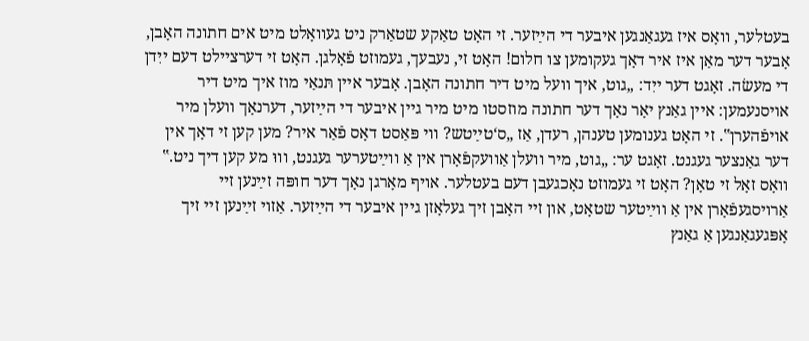בעטלער, וואָס איז געגאַנגען איבער די הײַזער. זי האָט טאַקע שטאַרק ניט געוואָלט מיט אים חתונה האָבן, אָבער דער מאַן איז איר דאָך געקומען צו חלום! האָט זי, נעבעך, געמוזט פֿאָלגן. האָט זי דערציילט דעם ייִדן די מעשׂה. זאָגט דער ייִד: „גוט, איך וועל מיט דיר חתונה האָבן. אָבער איין תּנאַי מוז איך מיט דיר אויסנעמען: איין גאַנץ יאָר נאָך דער חתונה מוזסטו מיט מיר גיין איבער די הײַזער, דערנאָך וועלן מיר אויפֿהערן‟. זי האָט גענומען טענהן, רעדן, אַז „ס‘טײַטש? ווי פּאַסט דאָס פֿאַר איר? מען קען זי דאָך אין דער גאַנצער געגנט. זאָגט ער: „גוט, מיר וועלן אַוועקפֿאָרן אין אַ ווײַטערער געגנט, וווּ מע קען דיך ניט.‟ וואָס זאָל זי טאָן? האָט זי געמוזט נאָכגעבן דעם בעטלער. אויף מאָרגן נאָך דער חופּה זײַנען זיי אַרויסגעפֿאָרן אין אַ ווײַטער שטאָט, און זיי האָבן זיך געלאָזן גיין איבער די הײַזער. אַזוי זײַנען זיי זיך אָפּגעגאַנגען אַ גאַנץ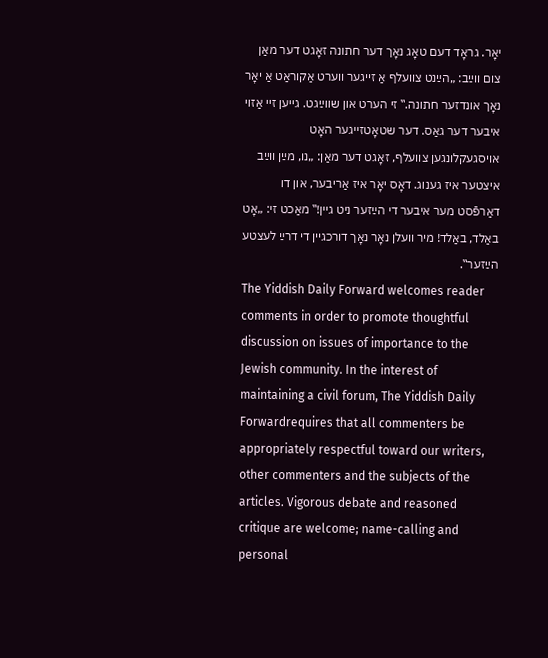יאָר. גראָד דעם טאָג נאָך דער חתונה זאָגט דער מאַן צום ווײַב: „הײַנט צוועלף אַ זייגער ווערט אַקוראַט אַ יאָר נאָך אונדזער חתונה.‟ זי הערט און שווײַגט. גייען זיי אַזוי איבער דער גאַס. דער שטאָטזייגער האָט אויסגעקלונגען צוועלף, זאָגט דער מאַן: „נו, מײַן ווײַב איצטער איז גענוג. דאָס יאָר איז אַריבער, און דו דאַרפֿסט מער איבער די הײַזער ניט גיין!‟ מאַכט זי: „אָט באַלד, באַלד! מיר וועלן נאָר נאָך דורכגיין די דרײַ לעצטע הײַזער‟.
The Yiddish Daily Forward welcomes reader comments in order to promote thoughtful discussion on issues of importance to the Jewish community. In the interest of maintaining a civil forum, The Yiddish Daily Forwardrequires that all commenters be appropriately respectful toward our writers, other commenters and the subjects of the articles. Vigorous debate and reasoned critique are welcome; name-calling and personal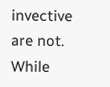invective are not. While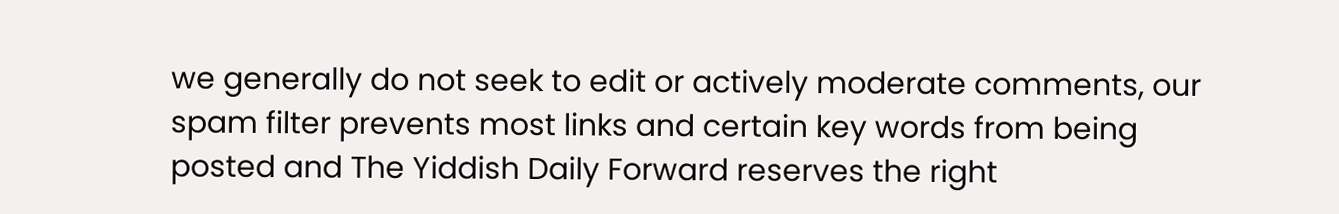we generally do not seek to edit or actively moderate comments, our spam filter prevents most links and certain key words from being posted and The Yiddish Daily Forward reserves the right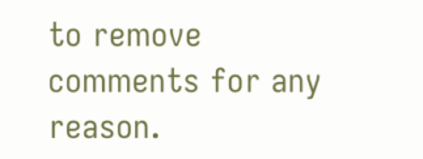to remove comments for any reason.